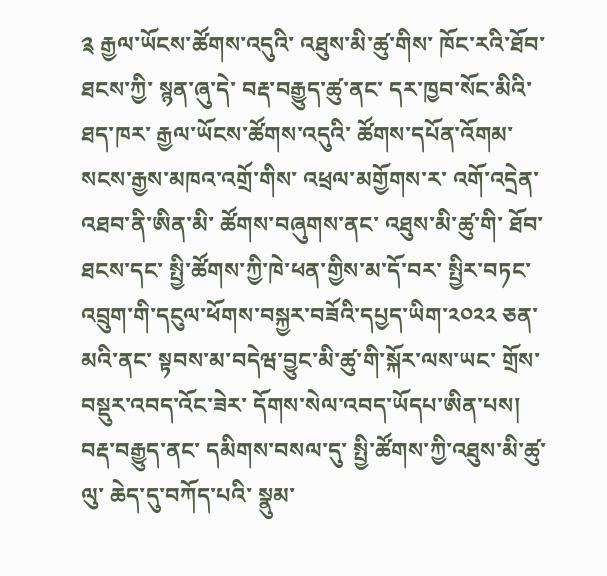༉ རྒྱལ་ཡོངས་ཚོགས་འདུའི་ འཐུས་མི་ཚུ་གིས་ ཁོང་རའི་ཐོབ་ཐངས་ཀྱི་ སྙན་ཞུ་དེ་ བརྡ་བརྒྱུད་ཚུ་ནང་ དར་ཁྱབ་སོང་མིའི་ཐད་ཁར་ རྒྱལ་ཡོངས་ཚོགས་འདུའི་ ཚོགས་དཔོན་འོགམ་ སངས་རྒྱས་མཁའ་འགྲོ་གིས་ འཕྲལ་མགྱོགས་ར་ འགོ་འདྲེན་འཐབ་ནི་ཨིན་མི་ ཚོགས་བཞུགས་ནང་ འཐུས་མི་ཚུ་གི་ ཐོབ་ཐངས་དང་ སྤྱི་ཚོགས་ཀྱི་ཁེ་ཕན་གྱིས་མ་དོ་བར་ སྤྱིར་བཏང་ འབྲུག་གི་དངུལ་ཕོགས་བསྐྱར་བཟོའི་དཔྱད་ཡིག་༢༠༢༢ ཅན་མའི་ནང་ སྟབས་མ་བདེཝ་བྱུང་མི་ཚུ་གི་སྐོར་ལས་ཡང་ གྲོས་བསྡུར་འབད་འོང་ཟེར་ དོགས་སེལ་འབད་ཡོདཔ་ཨིན་པས།
བརྡ་བརྒྱུད་ནང་ དམིགས་བསལ་དུ་ སྤྱི་ཚོགས་ཀྱི་འཐུས་མི་ཚུ་ལུ་ ཆེད་དུ་བཀོད་པའི་ སྣུམ་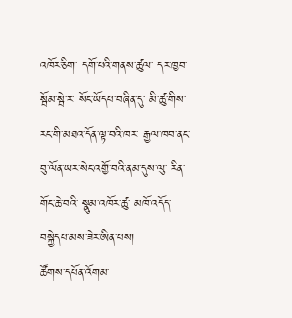འཁོར་ཅིག་ དགོ་པའི་གནས་ཚུལ་ དར་ཁྱབ་སྦོམ་སྦེ་ར་ སོང་ཡོདཔ་བཞིན་དུ་ མི་ཚུ་གིས་ རང་གི་མཐའ་དོན་ལྟ་བའི་ཁར་ རྒྱལ་ཁབ་ནང་ བུ་ལོན་ཡར་སེང་འགྱོ་བའི་ནམ་དུས་ལུ་ རིན་གོང་ཆེ་བའི་ སྣུམ་འཁོར་ཚུ་ མཁོ་འདོད་བསྐྱེདཔ་མས་ཟེར་ཨིན་པས།
ཚོགས་དཔོན་འོགམ་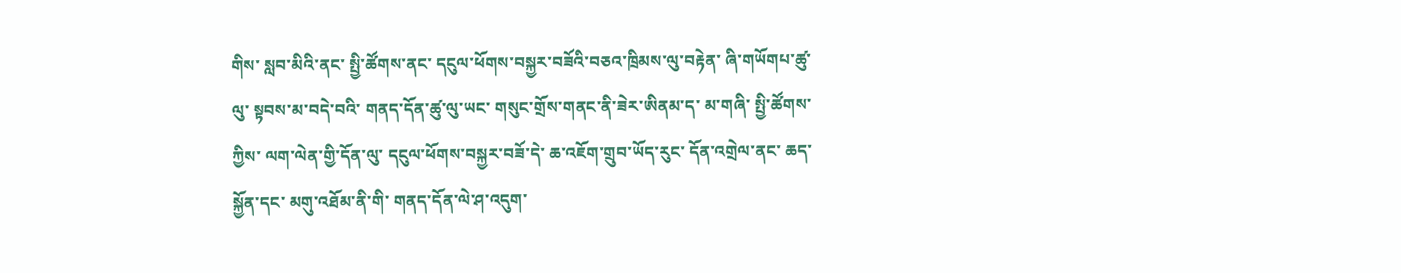གིས་ སླབ་མིའི་ནང་ སྤྱི་ཚོགས་ནང་ དངུལ་ཕོགས་བསྐྱར་བཟོའི་བཅའ་ཁྲིམས་ལུ་བརྟེན་ ཞི་གཡོགཔ་ཚུ་ལུ་ སྟབས་མ་བདེ་བའི་ གནད་དོན་ཚུ་ལུ་ཡང་ གསུང་གྲོས་གནང་ནི་ཟེར་ཨིནམ་ད་ མ་གཞི་ སྤྱི་ཚོགས་ཀྱིས་ ལག་ལེན་གྱི་དོན་ལུ་ དངུལ་ཕོགས་བསྐྱར་བཟོ་དེ་ ཆ་འཇོག་གྲུབ་ཡོད་རུང་ དོན་འགྲེལ་ནང་ ཆད་སྐྱོན་དང་ མགུ་འཐོམ་ནི་གི་ གནད་དོན་ལེ་ཤ་འདུག་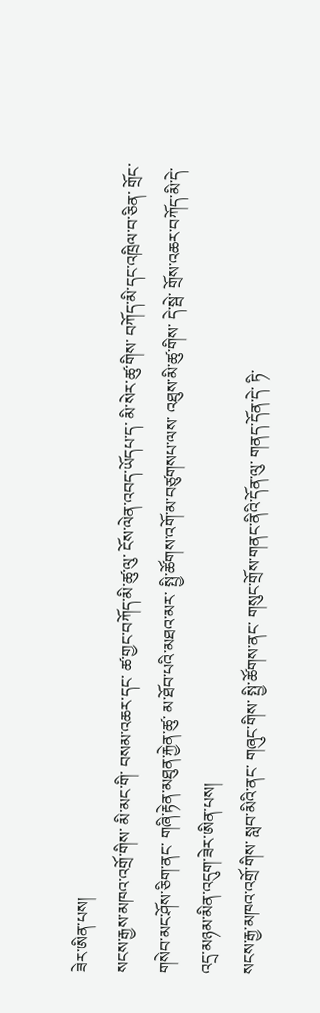ཟེར་ཨིན་པས།
སངས་རྒྱས་མཁའ་འགྲོ་གིས་ མི་མང་གི་ བསམ་འཆར་དང་ ཚ་གྱང་བཀོད་མི་ཚུ་ལུ་ ངོས་ལེན་འབད་ཡོདཔ་ད་ མི་སེར་ཚུ་གིས་ བཀོད་མི་དང་འཁྲིལ་བ་ཅིན་ གྲོང་གསེབ་མང་ཤོས་ཅིག་ནང་ གཞི་རྟེན་མཐུན་རྐྱེན་ཚུ་ མ་ཐོབ་པའི་མཐའ་མར་ སྤྱི་ཚོགས་འགོ་མ་བཙུགསཔ་ལས་ འཐུས་མི་ཚུ་གིས་ དེ་སྦེ་ གྲོས་འཆར་བཀོད་མི་དེ་ འདྲ་མཉམ་མིན་འདུག་ཟེར་ཨིན་པས།
སངས་རྒྱ་མཁའ་འགྲོ་གིས་ སླབ་མིའི་ནང་ གཞུང་གིས་ སྤྱི་ཚོགས་ནང་ གསུང་གྲོས་གནང་ནིའི་དོན་ལུ་ གནད་དོན་དེ་ ཏི་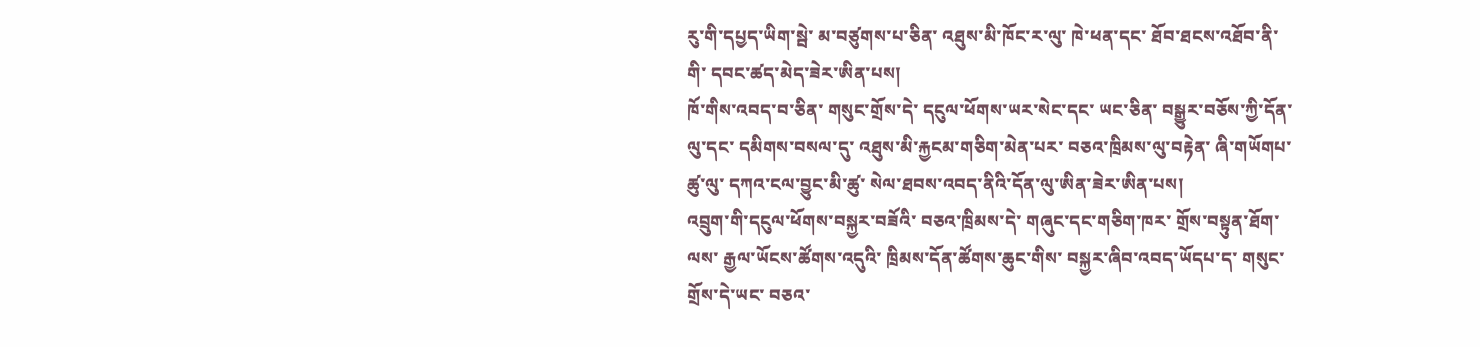རུ་གི་དཔྱད་ཡིག་སྦེ་ མ་བཙུགས་པ་ཅིན་ འཐུས་མི་ཁོང་ར་ལུ་ ཁེ་ཕན་དང་ ཐོབ་ཐངས་འཐོབ་ནི་གི་ དབང་ཚད་མེད་ཟེར་ཨིན་པས།
ཁོ་གིས་འབད་བ་ཅིན་ གསུང་གྲོས་དེ་ དངུལ་ཕོགས་ཡར་སེང་དང་ ཡང་ཅིན་ བསྒྱུར་བཅོས་ཀྱི་དོན་ལུ་དང་ དམིགས་བསལ་དུ་ འཐུས་མི་རྐྱངམ་གཅིག་མེན་པར་ བཅའ་ཁྲིམས་ལུ་བརྟེན་ ཞི་གཡོགཔ་ཚུ་ལུ་ དཀའ་ངལ་བྱུང་མི་ཚུ་ སེལ་ཐབས་འབད་ནིའི་དོན་ལུ་ཨིན་ཟེར་ཨིན་པས།
འབྲུག་གི་དངུལ་ཕོགས་བསྐྱར་བཟོའི་ བཅའ་ཁྲིམས་དེ་ གཞུང་དང་གཅིག་ཁར་ གྲོས་བསྟུན་ཐོག་ལས་ རྒྱལ་ཡོངས་ཚོགས་འདུའི་ ཁྲིམས་དོན་ཚོགས་ཆུང་གིས་ བསྐྱར་ཞིབ་འབད་ཡོདཔ་ད་ གསུང་གྲོས་དེ་ཡང་ བཅའ་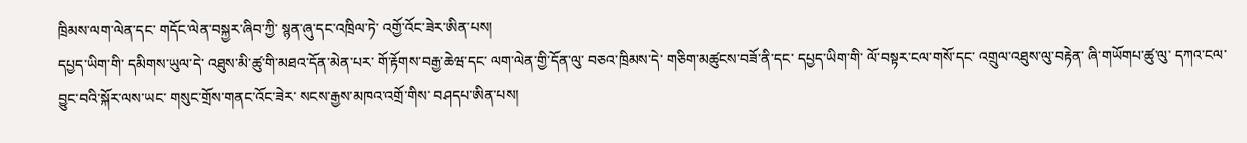ཁྲིམས་ལག་ལེན་དང་ གདོང་ལེན་བསྐྱར་ཞིབ་ཀྱི་ སྙན་ཞུ་དང་འཁྲིལ་ཏེ་ འགྱོ་འོང་ཟེར་ཨིན་པས།
དཔྱད་ཡིག་གི་ དམིགས་ཡུལ་དེ་ འཐུས་མི་ཚུ་གི་མཐའ་དོན་མེན་པར་ གོ་རྟོགས་བརྒྱ་ཆེཝ་དང་ ལག་ལེན་གྱི་དོན་ལུ་ བཅའ་ཁྲིམས་དེ་ གཅིག་མཚུངས་བཟོ་ནི་དང་ དཔྱད་ཡིག་གི་ ལོ་བསྟར་ངལ་གསོ་དང་ འགྲུལ་འཐུས་ལུ་བརྟེན་ ཞི་གཡོགཔ་ཚུ་ལུ་ དཀའ་ངལ་བྱུང་བའི་སྐོར་ལས་ཡང་ གསུང་གྲོས་གནང་འོང་ཟེར་ སངས་རྒྱས་མཁའ་འགྲོ་གིས་ བཤདཔ་ཨིན་པས།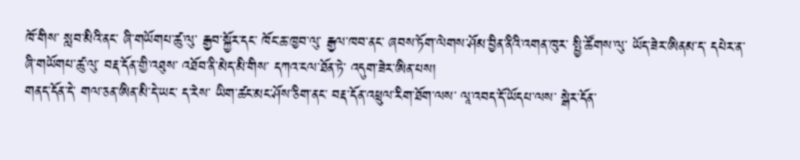ཁོ་གིས་ སླབ་མིའི་ནང་ ཞི་གཡོགཔ་ཚུ་ལུ་ རྒྱབ་སྐྱོར་དང་ ཁོང་ཆ་ཁྱབ་ལུ་ རྒྱལ་ཁབ་ནང་ ཞབས་ཏོག་ལེགས་ཤོམ་བྱིན་ནིའི་འགན་ཁུར་ སྤྱི་ཚོགས་ལུ་ ཡོད་ཟེར་ཨིནམ་ད་ དཔེར་ན་ ཞི་གཡོགཔ་ཚུ་ལུ་ བརྡ་དོན་གྱི་འཐུས་ འཐོབ་ནི་མེད་མི་གིས་ དཀའ་ངལ་ཐོན་ཏེ་ འདུག་ཟེར་ཨིན་པས།
གནད་དོན་དེ་ གལ་ཅན་ཨིན་མི་དེ་ཡང་ ད་རེས་ ཡིག་ཚང་མང་ཤོས་ཅིག་ནང་ བརྡ་དོན་འཕྲུལ་རིག་ཐོག་ལས་ ལཱ་འབད་དོ་ཡོདཔ་ལས་ སྒེར་དོན་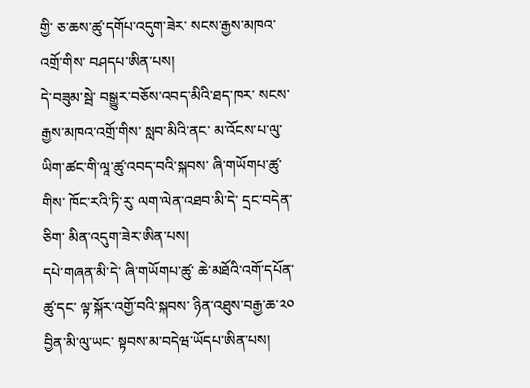གྱི་ ཅ་ཆས་ཚུ་དགོཔ་འདུག་ཟེར་ སངས་རྒྱས་མཁའ་འགྲོ་གིས་ བཤདཔ་ཨིན་པས།
དེ་བཟུམ་སྦེ་ བསྒྱུར་བཅོས་འབད་མིའི་ཐད་ཁར་ སངས་རྒྱས་མཁའ་འགྲོ་གིས་ སླབ་མིའི་ནང་ མ་འོངས་པ་ལུ་ ཡིག་ཚང་གི་ལཱ་ཚུ་འབད་བའི་སྐབས་ ཞི་གཡོགཔ་ཚུ་གིས་ ཁོང་རའི་ཏི་རུ་ ལག་ལེན་འཐབ་མི་དེ་ དྲང་བདེན་ཅིག་ མིན་འདུག་ཟེར་ཨིན་པས།
དཔེ་གཞན་མི་དེ་ ཞི་གཡོགཔ་ཚུ་ ཆེ་མཐོའི་འགོ་དཔོན་ཚུ་དང་ ལྟ་སྐོར་འགྱོ་བའི་སྐབས་ ཉིན་འཐུས་བརྒྱ་ཆ་༢༠ བྱིན་མི་ལུ་ཡང་ སྟབས་མ་བདེཝ་ཡོདཔ་ཨིན་པས།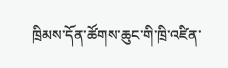ཁྲིམས་དོན་ཚོགས་ཆུང་གི་ཁྲི་འཛིན་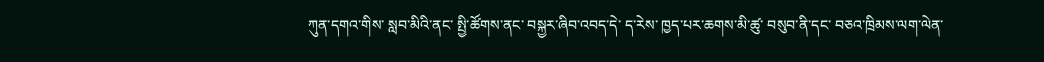ཀུན་དགའ་གིས་ སླབ་མིའི་ནང་ སྤྱི་ཚོགས་ནང་ བསྐྱར་ཞིབ་འབད་དེ་ ད་རེས་ ཁྱད་པར་ཆགས་མི་ཚུ་ བསུབ་ནི་དང་ བཅའ་ཁྲིམས་ལག་ལེན་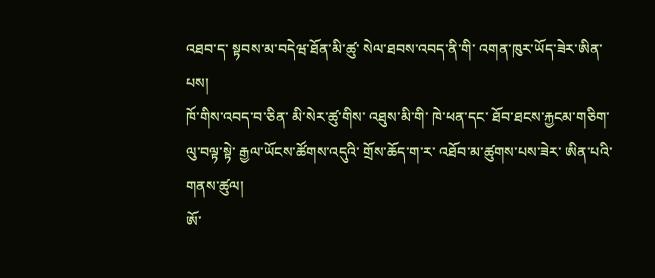འཐབ་ད་ སྟབས་མ་བདེཝ་ཐོན་མི་ཚུ་ སེལ་ཐབས་འབད་ནི་གི་ འགན་ཁུར་ཡོད་ཟེར་ཨིན་པས།
ཁོ་གིས་འབད་བ་ཅིན་ མི་སེར་ཚུ་གིས་ འཐུས་མི་གི་ ཁེ་ཕན་དང་ ཐོབ་ཐངས་རྐྱངམ་གཅིག་ལུ་བལྟ་སྟེ་ རྒྱལ་ཡོངས་ཚོགས་འདུའི་ གྲོས་ཆོད་ག་ར་ འཐོབ་མ་ཚུགས་པས་ཟེར་ ཨིན་པའི་གནས་ཚུལ།
ཨོ་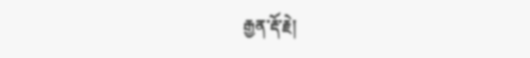རྒྱན་རྡོ་རྗེ།